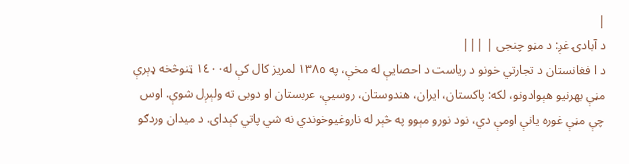|
د آبادۍ غږ: د مڼو چنجی | |||
د ا فغانستان د تجارتي خونو د رياست د احصايې له مخې، په ١٣٨٥ لمريز کال کې له١٤٠٠ ټنوڅخه ډېرې مڼې بهرنيو هېوادونو، لکه: پاکستان، ايران، هندوستان، روسيې، عربستان او دوبی ته ولېږل شوې. اوس چې مڼې غوره يانې اومې دي، نود نورو مېوو په څېر له ناروغيوخوندي نه شي پاتي کېدای. د ميدان وردګو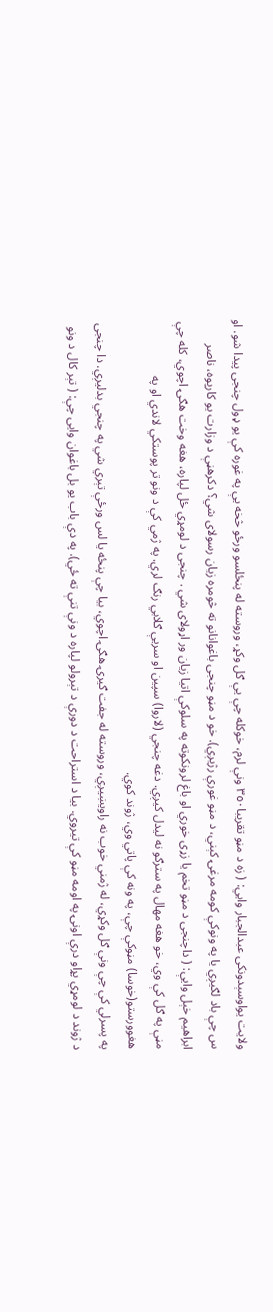ولايت يواوسېدونکی عبدالجبار وايي: ( زه د مڼو تقريبا٣٥٠ ونې لرم، خوکله چې يې ګل وکړ، وروسته له پنځلسو ورځو څخه يې په غوره کې يو ډول چنجی پيدا شو. او س چې باد لګيږي يا په ونوکې کومه مرغۍ کېني، د مڼو غورې رژيږي). خو د مڼو چنجی باغوانانو ته څومره زيان رسولای شي؟ دکرهڼې د وزارت يو کارپوه، ناصر ابراهيم خېل وايې: ( داچنجی د مڼو تخم يا زړی خوري او باغ لرونکوته په سلوکې اتيا زيان ور اړولای شي . چنجی د لومړي ځل لپاره، هغه وخت هګۍ اچوي، کله چې مڼې په ګل کې وي، خو هغه مهال په سترګو نه ليدل کيږي. دغه چنجي (لاروا) سپين او سريې ګلابي رنګ لري. په ژمي کې د ونو تر پوستکي لاندي او په هغوورستو(خوسا) مڼوکې چې، په ونه کې پاتي وي، ژوند کوي.
په پسرلي کې چې ونې ګل وکړي، له ژمني خوب نه راويښيږي، وروسته له جفت ګيرۍ هګۍ اچوي، بيا چې پنځه يا لس ورځې تېري شي په چنجي بدليږي. دا چنجی د ژوند د لومړي پړاو درې اونۍ په اومه مڼو کې تيروي. بيا د استراحت د دورې د تېرولو لپاره د ونې تنې ته ځي). په دې باب يو بل باغوان وايی چې: ( تېر کال د ونو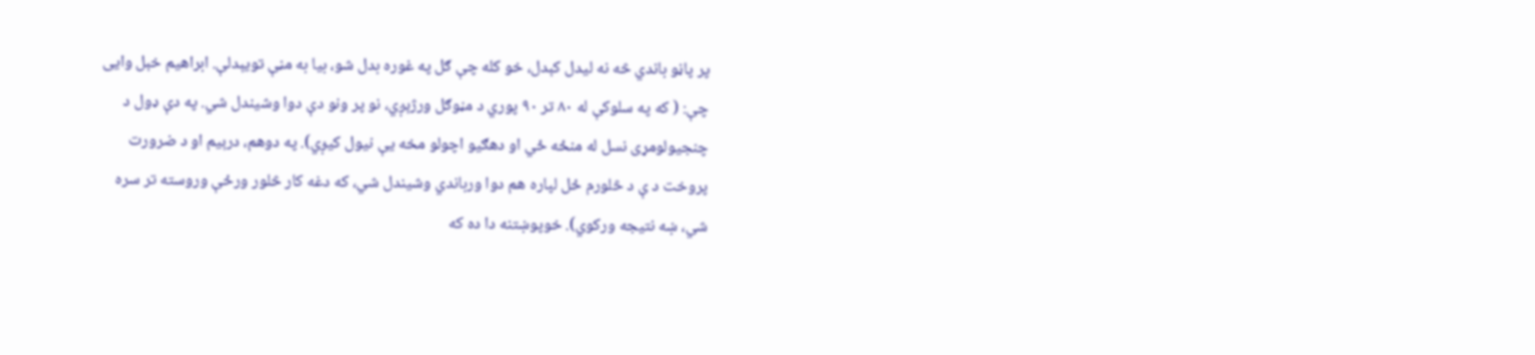پر پاڼو باندي څه نه ليدل کېدل، خو کله چې ګل په غوره بدل شو، بيا به مڼې تويېدلې. ابراهيم خېل وايی چې: ( که په سلوکې له ٨٠ تر ٩٠ پوري د مڼوګل ورژېږي، نو پر ونو دې دوا وشيندل شي. په دې ډول د چنجيولومړی نسل له منځه ځي او دهګيو اچولو مخه يې نيول کيږي). په دوهم، درېيم او د ضرورت پروخت د ې د څلورم ځل لپاره هم دوا ورباندي وشيندل شي، که دغه کار څلور ورځې وروسته تر سره شي، ښه نتيجه ورکوي). خوپوښتنه دا ده که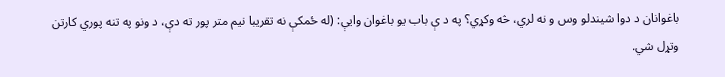باغوانان د دوا شيندلو وس و نه لري، څه وکړي؟ په د ې باب يو باغوان وايې: (له ځمکې نه تقريبا نيم متر پور ته دې، د ونو په تنه پوري کارتن وتړل شي.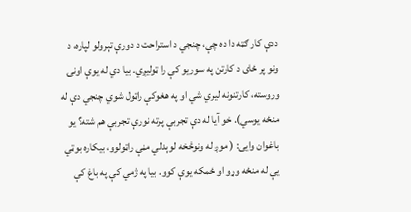ددې کار ګټه دا ده چې، چنجي د استراحت د دورې تېرولو لپاره، د ونو پر ځای د کارتن په سوريو کې را ټوليږي. بيا دي له يوې اونۍ وروسته، کارتنونه ليري شي او په هغوکې راټول شوي چنجي دې له منځه يوسي). خو آيا له دې تجربې پرته نورې تجربې هم شته؟ يو باغوان وايی: ( موږ له ونوڅخه لوېدلي مڼې راټولوو، بيکاره بوټي يې له منځه وړو او ځمکه يوې کوو. بيا په ژمي کې په باغ کې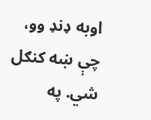اوبه ډنډ وو، چې ښه کنګل شي. په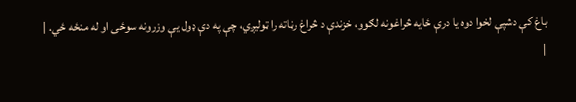باغ کې دشپې لخوا دوه يا درې ځايه څراغونه لګوو، خزندې د څراغ رڼاته را ټوليږي، چې په دې ډول يې وزرونه سوځی او له منځه ځي. |
|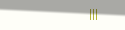|||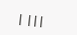| |||